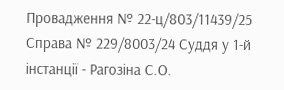Провадження № 22-ц/803/11439/25 Справа № 229/8003/24 Суддя у 1-й інстанції - Рагозіна С.О.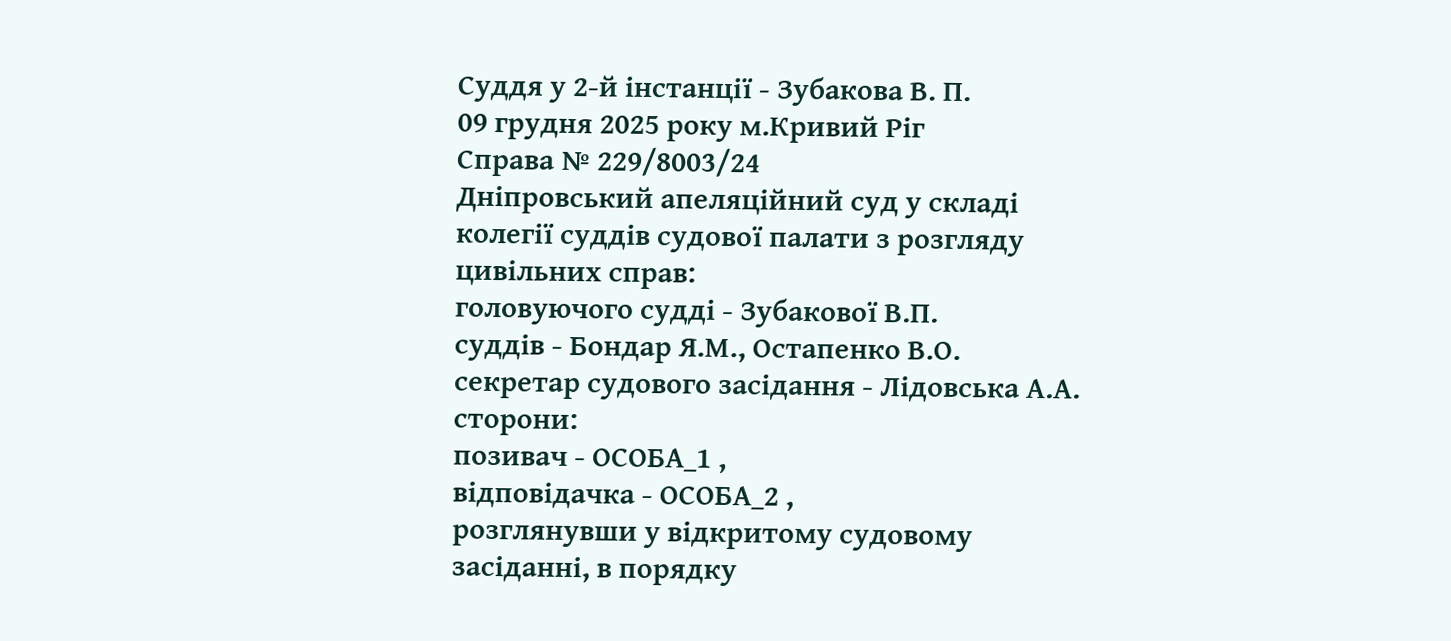Суддя у 2-й інстанції - Зубакова В. П.
09 грудня 2025 року м.Кривий Ріг
Справа № 229/8003/24
Дніпровський апеляційний суд у складі колегії суддів судової палати з розгляду цивільних справ:
головуючого судді - Зубакової В.П.
суддів - Бондар Я.М., Остапенко В.О.
секретар судового засідання - Лідовська А.А.
сторони:
позивач - ОСОБА_1 ,
відповідачка - ОСОБА_2 ,
розглянувши у відкритому судовому засіданні, в порядку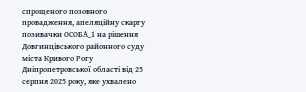спрощеного позовного провадження, апеляційну скаргу позивачки ОСОБА_1 на рішення Довгинцівського районного суду міста Кривого Рогу Дніпропетровської області від 25 серпня 2025 року, яке ухвалено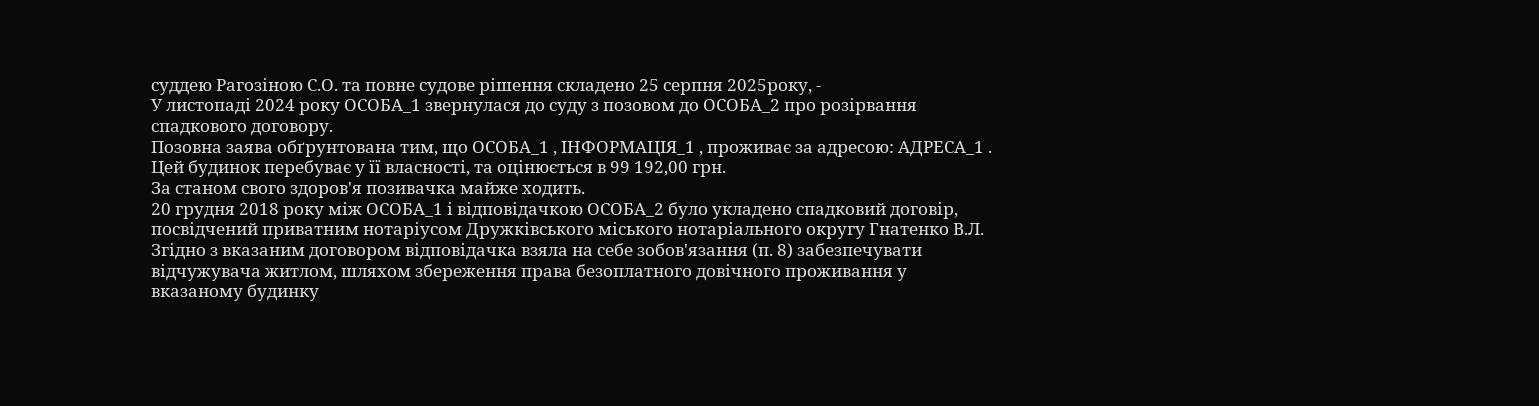суддею Рагозіною С.О. та повне судове рішення складено 25 серпня 2025року, -
У листопаді 2024 року ОСОБА_1 звернулася до суду з позовом до ОСОБА_2 про розірвання спадкового договору.
Позовна заява обґрунтована тим, що ОСОБА_1 , ІНФОРМАЦІЯ_1 , проживає за адресою: АДРЕСА_1 . Цей будинок перебуває у її власності, та оцінюється в 99 192,00 грн.
За станом свого здоров'я позивачка майже ходить.
20 грудня 2018 року між ОСОБА_1 і відповідачкою ОСОБА_2 було укладено спадковий договір, посвідчений приватним нотаріусом Дружківського міського нотаріального округу Гнатенко В.Л.
Згідно з вказаним договором відповідачка взяла на себе зобов'язання (п. 8) забезпечувати відчужувача житлом, шляхом збереження права безоплатного довічного проживання у вказаному будинку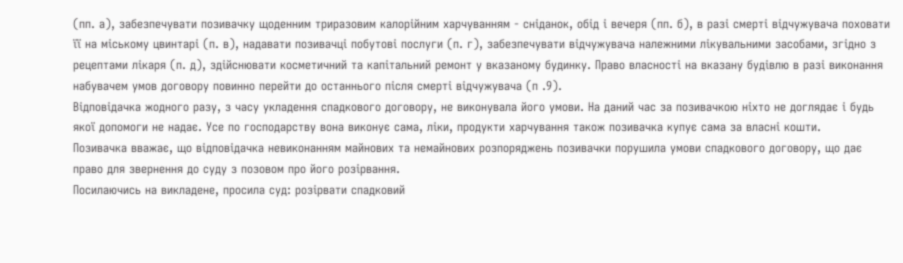(пп. а), забезпечувати позивачку щоденним триразовим калорійним харчуванням - сніданок, обід і вечеря (пп. б), в разі смерті відчужувача поховати її на міському цвинтарі (п. в), надавати позивачці побутові послуги (п. г), забезпечувати відчужувача належними лікувальними засобами, згідно з рецептами лікаря (п. д), здійснювати косметичний та капітальний ремонт у вказаному будинку. Право власності на вказану будівлю в разі виконання набувачем умов договору повинно перейти до останнього після смерті відчужувача (п .9).
Відповідачка жодного разу, з часу укладення спадкового договору, не виконувала його умови. На даний час за позивачкою ніхто не доглядає і будь якої допомоги не надає. Усе по господарству вона виконує сама, ліки, продукти харчування також позивачка купує сама за власні кошти.
Позивачка вважає, що відповідачка невиконанням майнових та немайнових розпоряджень позивачки порушила умови спадкового договору, що дає право для звернення до суду з позовом про його розірвання.
Посилаючись на викладене, просила суд: розірвати спадковий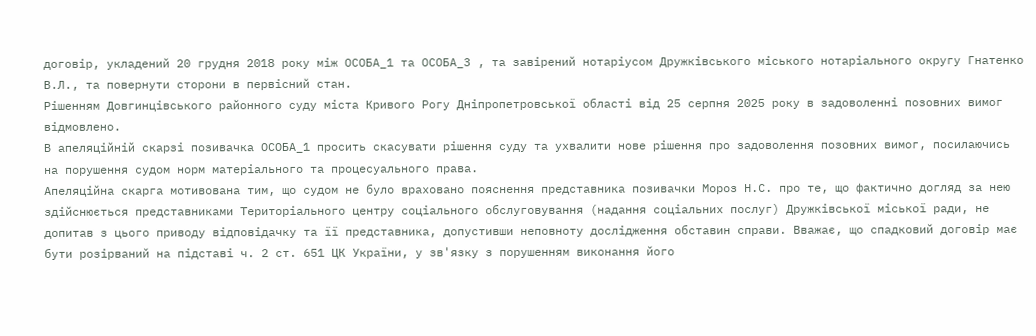договір, укладений 20 грудня 2018 року між ОСОБА_1 та ОСОБА_3 , та завірений нотаріусом Дружківського міського нотаріального округу Гнатенко В.Л., та повернути сторони в первісний стан.
Рішенням Довгинцівського районного суду міста Кривого Рогу Дніпропетровської області від 25 серпня 2025 року в задоволенні позовних вимог відмовлено.
В апеляційній скарзі позивачка ОСОБА_1 просить скасувати рішення суду та ухвалити нове рішення про задоволення позовних вимог, посилаючись на порушення судом норм матеріального та процесуального права.
Апеляційна скарга мотивована тим, що судом не було враховано пояснення представника позивачки Мороз Н.С. про те, що фактично догляд за нею здійснюється представниками Територіального центру соціального обслуговування (надання соціальних послуг) Дружківської міської ради, не допитав з цього приводу відповідачку та її представника, допустивши неповноту дослідження обставин справи. Вважає, що спадковий договір має бути розірваний на підставі ч. 2 ст. 651 ЦК України, у зв'язку з порушенням виконання його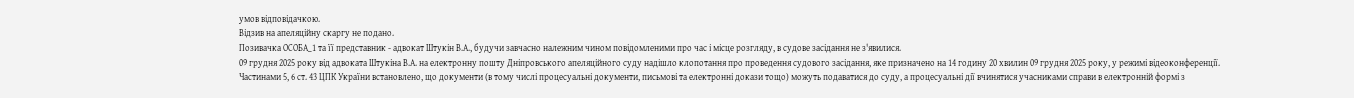умов відповідачкою.
Відзив на апеляційну скаргу не подано.
Позивачка ОСОБА_1 та її представник - адвокат Штукін В.А., будучи завчасно належним чином повідомленими про час і місце розгляду, в судове засідання не з'явилися.
09 грудня 2025 року від адвоката Штукіна В.А. на електронну пошту Дніпровського апеляційного суду надішло клопотання про проведення судового засідання, яке призначено на 14 годину 20 хвилин 09 грудня 2025 року, у режимі відеоконференції.
Частинами 5, 6 ст. 43 ЦПК України встановлено, що документи (в тому числі процесуальні документи, письмові та електронні докази тощо) можуть подаватися до суду, а процесуальні дії вчинятися учасниками справи в електронній формі з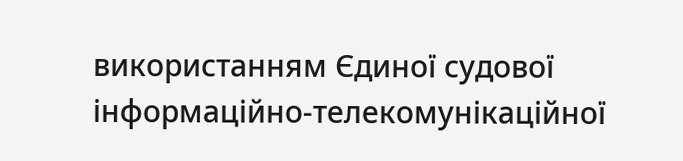використанням Єдиної судової інформаційно-телекомунікаційної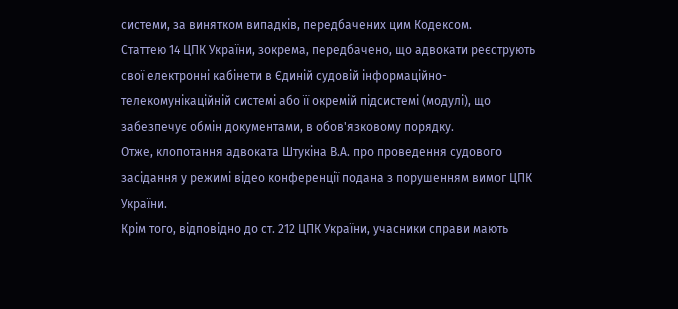системи, за винятком випадків, передбачених цим Кодексом.
Статтею 14 ЦПК України, зокрема, передбачено, що адвокати реєструють свої електронні кабінети в Єдиній судовій інформаційно-телекомунікаційній системі або її окремій підсистемі (модулі), що забезпечує обмін документами, в обов'язковому порядку.
Отже, клопотання адвоката Штукіна В.А. про проведення судового засідання у режимі відео конференції подана з порушенням вимог ЦПК України.
Крім того, відповідно до ст. 212 ЦПК України, учасники справи мають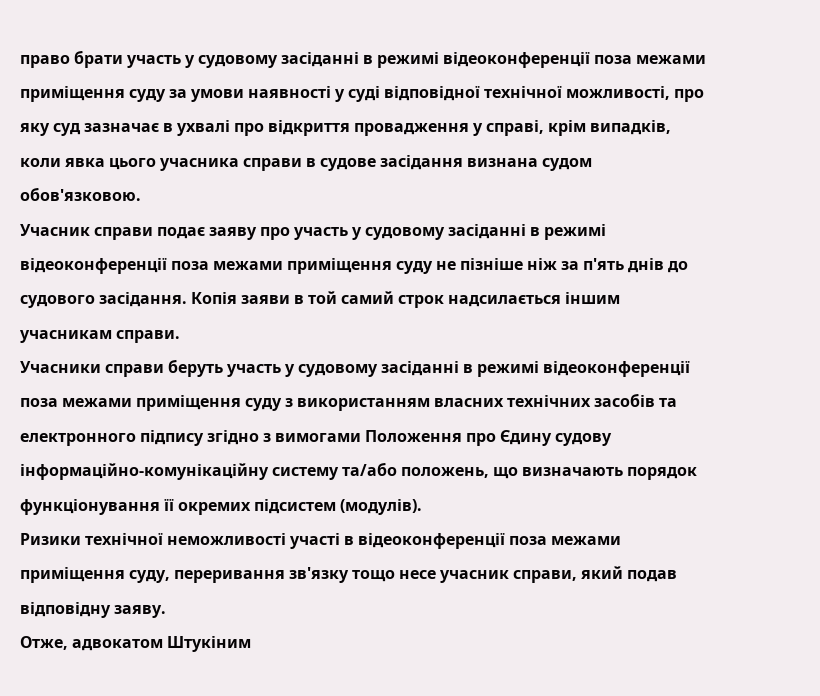право брати участь у судовому засіданні в режимі відеоконференції поза межами приміщення суду за умови наявності у суді відповідної технічної можливості, про яку суд зазначає в ухвалі про відкриття провадження у справі, крім випадків, коли явка цього учасника справи в судове засідання визнана судом обов'язковою.
Учасник справи подає заяву про участь у судовому засіданні в режимі відеоконференції поза межами приміщення суду не пізніше ніж за п'ять днів до судового засідання. Копія заяви в той самий строк надсилається іншим учасникам справи.
Учасники справи беруть участь у судовому засіданні в режимі відеоконференції поза межами приміщення суду з використанням власних технічних засобів та електронного підпису згідно з вимогами Положення про Єдину судову інформаційно-комунікаційну систему та/або положень, що визначають порядок функціонування її окремих підсистем (модулів).
Ризики технічної неможливості участі в відеоконференції поза межами приміщення суду, переривання зв'язку тощо несе учасник справи, який подав відповідну заяву.
Отже, адвокатом Штукіним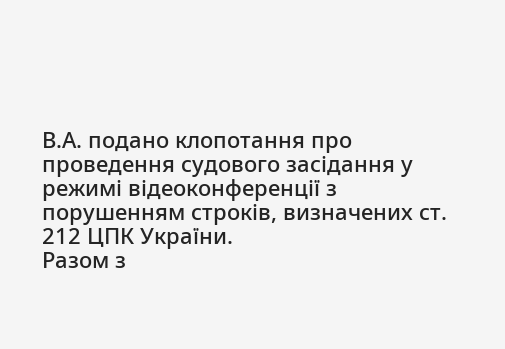В.А. подано клопотання про проведення судового засідання у режимі відеоконференції з порушенням строків, визначених ст. 212 ЦПК України.
Разом з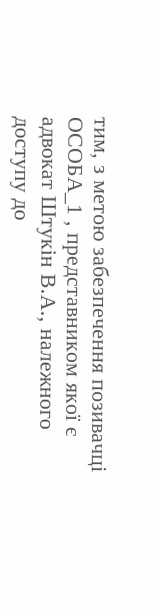тим, з метою забезпечення позивачці ОСОБА_1 , представником якої є адвокат Штукін В.А., належного доступу до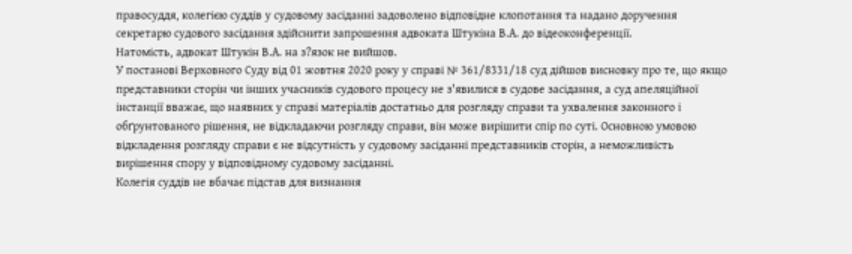правосуддя, колегією суддів у судовому засіданні задоволено відповідне клопотання та надано доручення секретарю судового засідання здійснити запрошення адвоката Штукіна В.А. до відеоконференції.
Натомість, адвокат Штукін В.А. на з?язок не вийшов.
У постанові Верховного Суду від 01 жовтня 2020 року у справі № 361/8331/18 суд дійшов висновку про те, що якщо представники сторін чи інших учасників судового процесу не з'явилися в судове засідання, а суд апеляційної інстанції вважає, що наявних у справі матеріалів достатньо для розгляду справи та ухвалення законного і обґрунтованого рішення, не відкладаючи розгляду справи, він може вирішити спір по суті. Основною умовою відкладення розгляду справи є не відсутність у судовому засіданні представників сторін, а неможливість вирішення спору у відповідному судовому засіданні.
Колегія суддів не вбачає підстав для визнання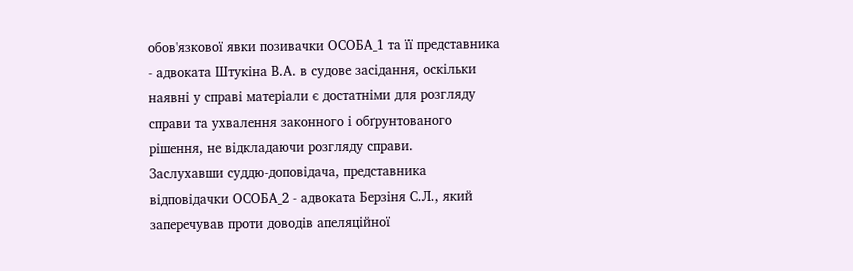обов'язкової явки позивачки ОСОБА_1 та її представника - адвоката Штукіна В.А. в судове засідання, оскільки наявні у справі матеріали є достатніми для розгляду справи та ухвалення законного і обґрунтованого рішення, не відкладаючи розгляду справи.
Заслухавши суддю-доповідача, представника відповідачки ОСОБА_2 - адвоката Берзіня С.Л., який заперечував проти доводів апеляційної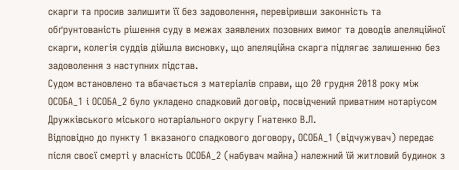скарги та просив залишити її без задоволення, перевіривши законність та обґрунтованість рішення суду в межах заявлених позовних вимог та доводів апеляційної скарги, колегія суддів дійшла висновку, що апеляційна скарга підлягає залишенню без задоволення з наступних підстав.
Судом встановлено та вбачається з матеріалів справи, що 20 грудня 2018 року між ОСОБА_1 і ОСОБА_2 було укладено спадковий договір, посвідчений приватним нотаріусом Дружківського міського нотаріального округу Гнатенко В.Л.
Відповідно до пункту 1 вказаного спадкового договору, ОСОБА_1 (відчужувач) передає після своєї смерті у власність ОСОБА_2 (набувач майна) належний їй житловий будинок з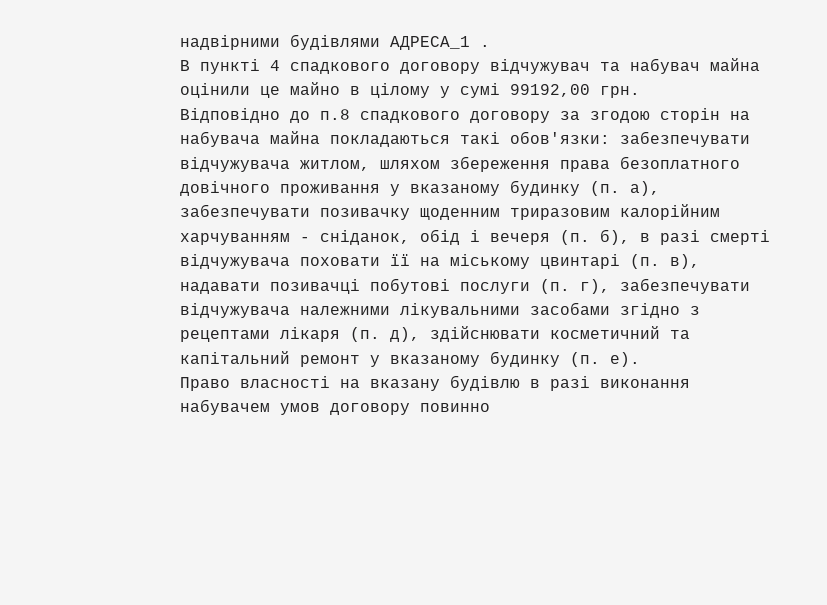надвірними будівлями АДРЕСА_1 .
В пункті 4 спадкового договору відчужувач та набувач майна оцінили це майно в цілому у сумі 99192,00 грн.
Відповідно до п.8 спадкового договору за згодою сторін на набувача майна покладаються такі обов'язки: забезпечувати відчужувача житлом, шляхом збереження права безоплатного довічного проживання у вказаному будинку (п. а), забезпечувати позивачку щоденним триразовим калорійним харчуванням - сніданок, обід і вечеря (п. б), в разі смерті відчужувача поховати її на міському цвинтарі (п. в), надавати позивачці побутові послуги (п. г), забезпечувати відчужувача належними лікувальними засобами згідно з рецептами лікаря (п. д), здійснювати косметичний та капітальний ремонт у вказаному будинку (п. е).
Право власності на вказану будівлю в разі виконання набувачем умов договору повинно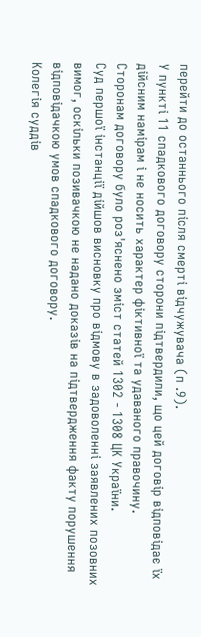перейти до останнього після смерті відчужувача (п .9).
У пункті 11 спадкового договору сторони підтвердили, що цей договір відповідає їх дійсним намірам і не носить характер фіктивної та удаваного правочину.
Сторонам договору було роз'яснено зміст статей 1302 - 1308 ЦК України.
Суд першої інстанції дійшов висновку про відмову в задоволенні заявлених позовних вимог, оскільки позивачкою не надано доказів на підтвердження факту порушення відповідачкою умов спадкового договору.
Колегія суддів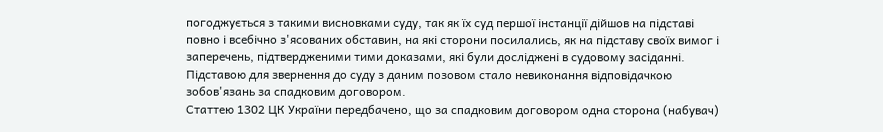погоджується з такими висновками суду, так як їх суд першої інстанції дійшов на підставі повно і всебічно з'ясованих обставин, на які сторони посилались, як на підставу своїх вимог і заперечень, підтвердженими тими доказами, які були досліджені в судовому засіданні.
Підставою для звернення до суду з даним позовом стало невиконання відповідачкою зобов'язань за спадковим договором.
Статтею 1302 ЦК України передбачено, що за спадковим договором одна сторона (набувач)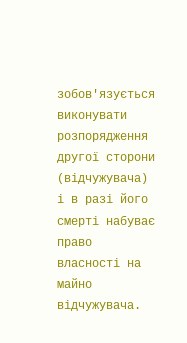зобов'язується виконувати розпорядження другої сторони (відчужувача) і в разі його смерті набуває право власності на майно відчужувача.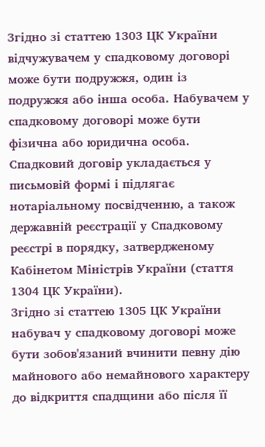Згідно зі статтею 1303 ЦК України відчужувачем у спадковому договорі може бути подружжя, один із подружжя або інша особа. Набувачем у спадковому договорі може бути фізична або юридична особа.
Спадковий договір укладається у письмовій формі і підлягає нотаріальному посвідченню, а також державній реєстрації у Спадковому реєстрі в порядку, затвердженому Кабінетом Міністрів України (стаття 1304 ЦК України).
Згідно зі статтею 1305 ЦК України набувач у спадковому договорі може бути зобов'язаний вчинити певну дію майнового або немайнового характеру до відкриття спадщини або після її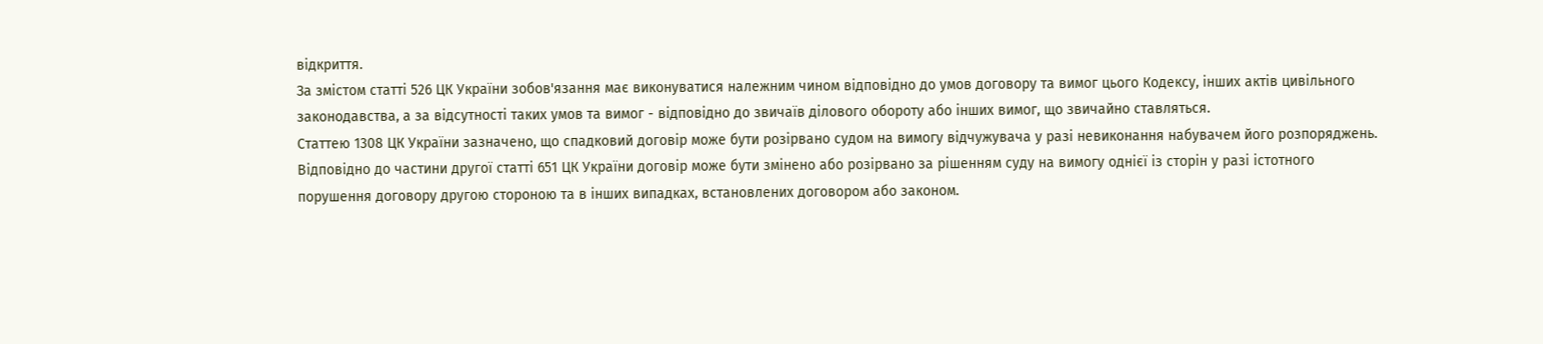відкриття.
За змістом статті 526 ЦК України зобов'язання має виконуватися належним чином відповідно до умов договору та вимог цього Кодексу, інших актів цивільного законодавства, а за відсутності таких умов та вимог - відповідно до звичаїв ділового обороту або інших вимог, що звичайно ставляться.
Статтею 1308 ЦК України зазначено, що спадковий договір може бути розірвано судом на вимогу відчужувача у разі невиконання набувачем його розпоряджень.
Відповідно до частини другої статті 651 ЦК України договір може бути змінено або розірвано за рішенням суду на вимогу однієї із сторін у разі істотного порушення договору другою стороною та в інших випадках, встановлених договором або законом.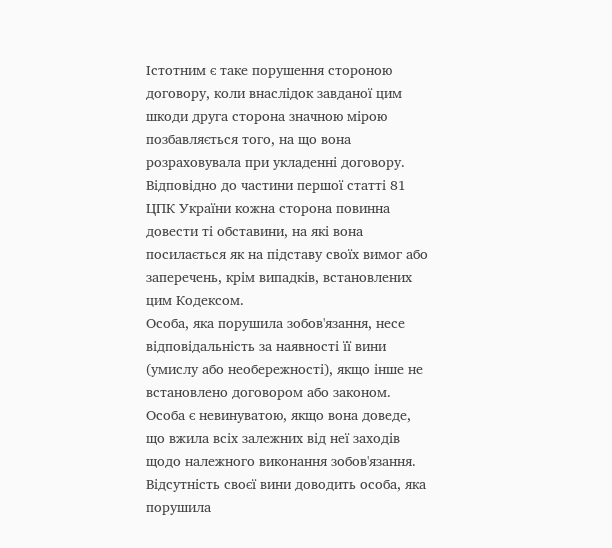Істотним є таке порушення стороною договору, коли внаслідок завданої цим шкоди друга сторона значною мірою позбавляється того, на що вона розраховувала при укладенні договору.
Відповідно до частини першої статті 81 ЦПК України кожна сторона повинна довести ті обставини, на які вона посилається як на підставу своїх вимог або заперечень, крім випадків, встановлених цим Кодексом.
Особа, яка порушила зобов'язання, несе відповідальність за наявності її вини (умислу або необережності), якщо інше не встановлено договором або законом. Особа є невинуватою, якщо вона доведе, що вжила всіх залежних від неї заходів щодо належного виконання зобов'язання. Відсутність своєї вини доводить особа, яка порушила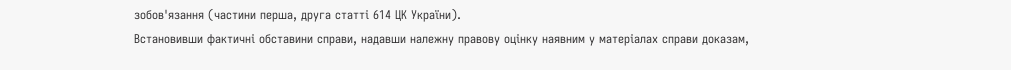зобов'язання (частини перша, друга статті 614 ЦК України).
Встановивши фактичні обставини справи, надавши належну правову оцінку наявним у матеріалах справи доказам,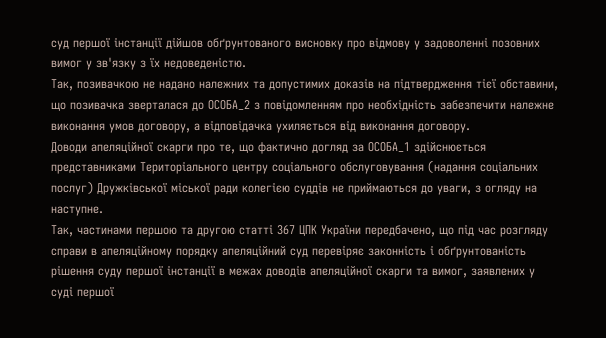суд першої інстанції дійшов обґрунтованого висновку про відмову у задоволенні позовних вимог у зв'язку з їх недоведеністю.
Так, позивачкою не надано належних та допустимих доказів на підтвердження тієї обставини, що позивачка зверталася до ОСОБА_2 з повідомленням про необхідність забезпечити належне виконання умов договору, а відповідачка ухиляється від виконання договору.
Доводи апеляційної скарги про те, що фактично догляд за ОСОБА_1 здійснюється представниками Територіального центру соціального обслуговування (надання соціальних послуг) Дружківської міської ради колегією суддів не приймаються до уваги, з огляду на наступне.
Так, частинами першою та другою статті 367 ЦПК України передбачено, що під час розгляду справи в апеляційному порядку апеляційний суд перевіряє законність і обґрунтованість рішення суду першої інстанції в межах доводів апеляційної скарги та вимог, заявлених у суді першої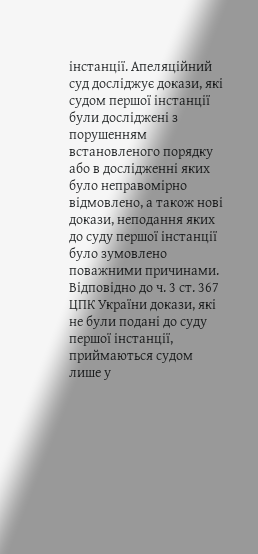інстанції. Апеляційний суд досліджує докази, які судом першої інстанції були досліджені з порушенням встановленого порядку або в дослідженні яких було неправомірно відмовлено, а також нові докази, неподання яких до суду першої інстанції було зумовлено поважними причинами.
Відповідно до ч. 3 ст. 367 ЦПК України докази, які не були подані до суду першої інстанції, приймаються судом лише у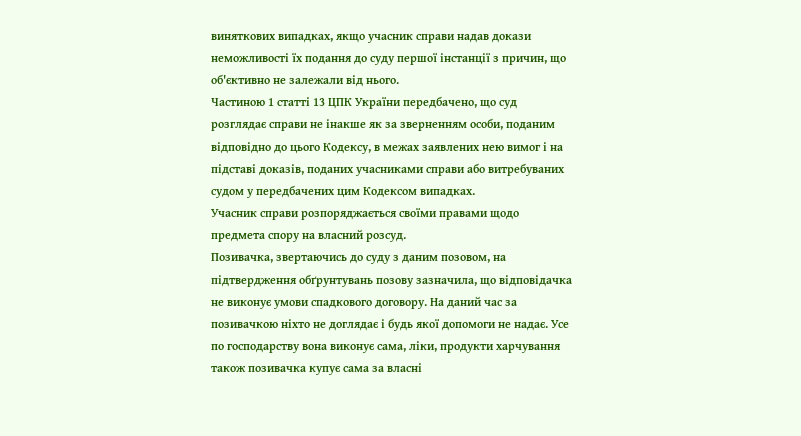виняткових випадках, якщо учасник справи надав докази неможливості їх подання до суду першої інстанції з причин, що об'єктивно не залежали від нього.
Частиною 1 статті 13 ЦПК України передбачено, що суд розглядає справи не інакше як за зверненням особи, поданим відповідно до цього Кодексу, в межах заявлених нею вимог і на підставі доказів, поданих учасниками справи або витребуваних судом у передбачених цим Кодексом випадках.
Учасник справи розпоряджається своїми правами щодо предмета спору на власний розсуд.
Позивачка, звертаючись до суду з даним позовом, на підтвердження обґрунтувань позову зазначила, що відповідачка не виконує умови спадкового договору. На даний час за позивачкою ніхто не доглядає і будь якої допомоги не надає. Усе по господарству вона виконує сама, ліки, продукти харчування також позивачка купує сама за власні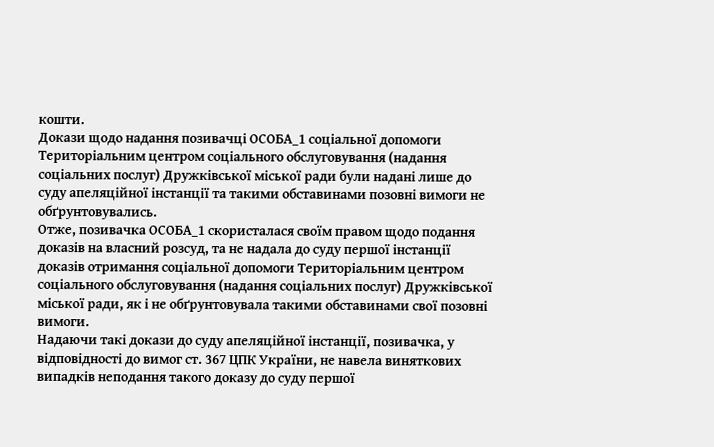кошти.
Докази щодо надання позивачці ОСОБА_1 соціальної допомоги Територіальним центром соціального обслуговування (надання соціальних послуг) Дружківської міської ради були надані лише до суду апеляційної інстанції та такими обставинами позовні вимоги не обґрунтовувались.
Отже, позивачка ОСОБА_1 скористалася своїм правом щодо подання доказів на власний розсуд, та не надала до суду першої інстанції доказів отримання соціальної допомоги Територіальним центром соціального обслуговування (надання соціальних послуг) Дружківської міської ради, як і не обґрунтовувала такими обставинами свої позовні вимоги.
Надаючи такі докази до суду апеляційної інстанції, позивачка, у відповідності до вимог ст. 367 ЦПК України, не навела виняткових випадків неподання такого доказу до суду першої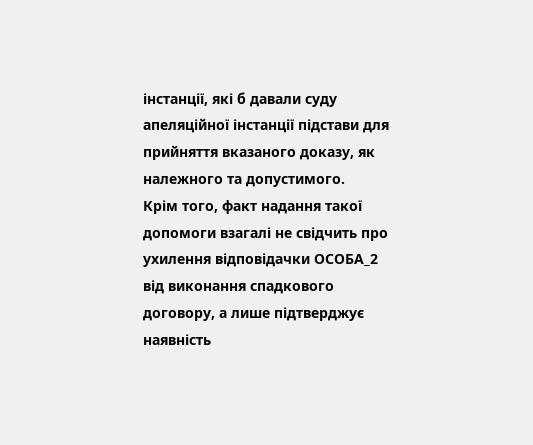інстанції, які б давали суду апеляційної інстанції підстави для прийняття вказаного доказу, як належного та допустимого.
Крім того, факт надання такої допомоги взагалі не свідчить про ухилення відповідачки ОСОБА_2 від виконання спадкового договору, а лише підтверджує наявність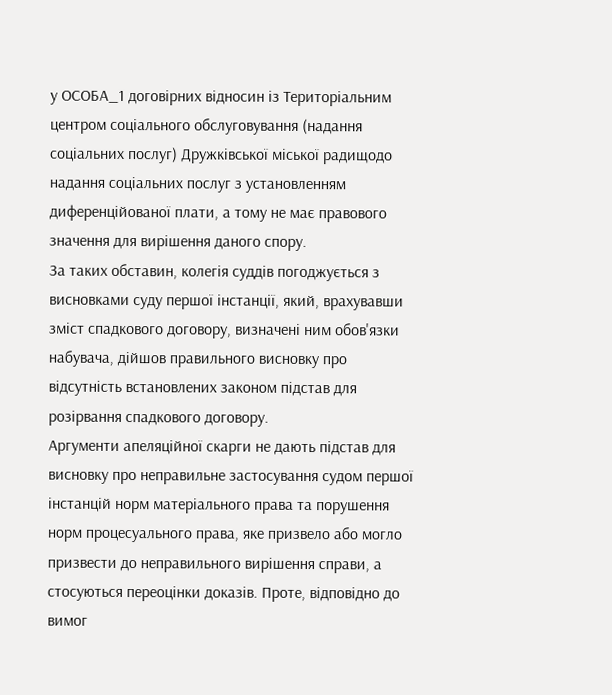у ОСОБА_1 договірних відносин із Територіальним центром соціального обслуговування (надання соціальних послуг) Дружківської міської радищодо надання соціальних послуг з установленням диференційованої плати, а тому не має правового значення для вирішення даного спору.
За таких обставин, колегія суддів погоджується з висновками суду першої інстанції, який, врахувавши зміст спадкового договору, визначені ним обов'язки набувача, дійшов правильного висновку про відсутність встановлених законом підстав для розірвання спадкового договору.
Аргументи апеляційної скарги не дають підстав для висновку про неправильне застосування судом першої інстанцій норм матеріального права та порушення норм процесуального права, яке призвело або могло призвести до неправильного вирішення справи, а стосуються переоцінки доказів. Проте, відповідно до вимог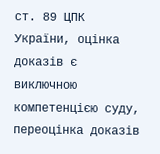ст. 89 ЦПК України, оцінка доказів є виключною компетенцією суду, переоцінка доказів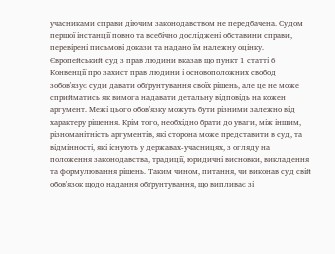учасниками справи діючим законодавством не передбачена. Судом першої інстанції повно та всебічно досліджені обставини справи, перевірені письмові докази та надано їм належну оцінку.
Європейський суд з прав людини вказав що пункт 1 статті 6 Конвенції про захист прав людини і основоположних свобод зобов'язує суди давати обґрунтування своїх рішень, але це не може сприйматись як вимога надавати детальну відповідь на кожен аргумент. Межі цього обов'язку можуть бути різними залежно від характеру рішення. Крім того, необхідно брати до уваги, між іншим, різноманітність аргументів, які сторона може представити в суд, та відмінності, які існують у державах-учасницях, з огляду на положення законодавства, традиції, юридичні висновки, викладення та формулювання рішень. Таким чином, питання, чи виконав суд свій обов'язок щодо надання обґрунтування, що випливає зі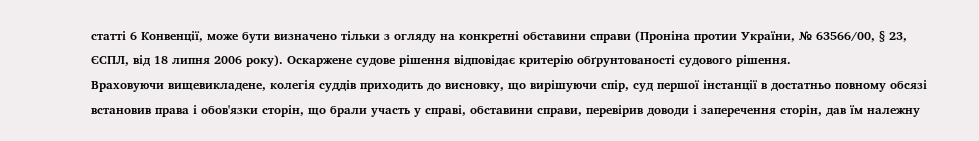статті 6 Конвенції, може бути визначено тільки з огляду на конкретні обставини справи (Проніна протии України, № 63566/00, § 23, ЄСПЛ, від 18 липня 2006 року). Оскаржене судове рішення відповідає критерію обґрунтованості судового рішення.
Враховуючи вищевикладене, колегія суддів приходить до висновку, що вирішуючи спір, суд першої інстанції в достатньо повному обсязі встановив права і обов'язки сторін, що брали участь у справі, обставини справи, перевірив доводи і заперечення сторін, дав їм належну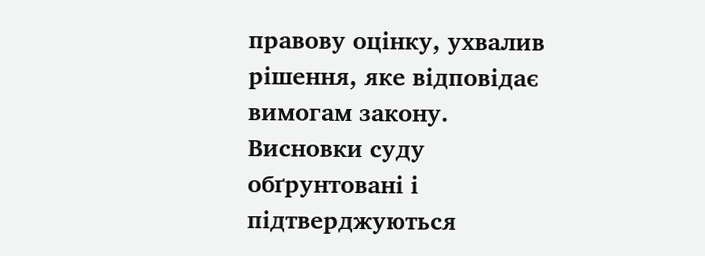правову оцінку, ухвалив рішення, яке відповідає вимогам закону. Висновки суду обґрунтовані і підтверджуються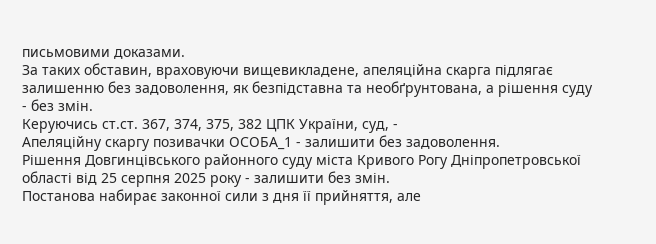письмовими доказами.
За таких обставин, враховуючи вищевикладене, апеляційна скарга підлягає залишенню без задоволення, як безпідставна та необґрунтована, а рішення суду - без змін.
Керуючись ст.ст. 367, 374, 375, 382 ЦПК України, суд, -
Апеляційну скаргу позивачки ОСОБА_1 - залишити без задоволення.
Рішення Довгинцівського районного суду міста Кривого Рогу Дніпропетровської області від 25 серпня 2025 року - залишити без змін.
Постанова набирає законної сили з дня її прийняття, але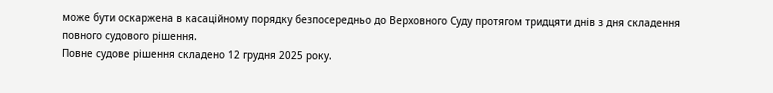може бути оскаржена в касаційному порядку безпосередньо до Верховного Суду протягом тридцяти днів з дня складення повного судового рішення.
Повне судове рішення складено 12 грудня 2025 року.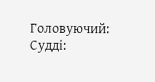Головуючий:
Судді: